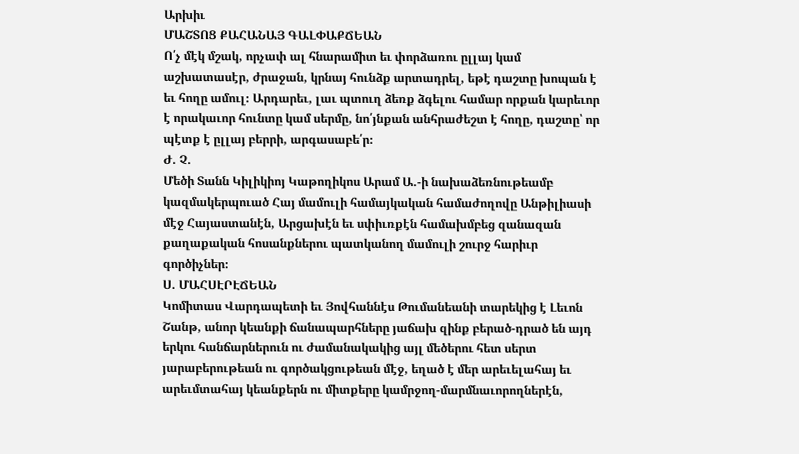Արխիւ
ՄԱՇՏՈՑ ՔԱՀԱՆԱՅ ԳԱԼՓԱՔՃԵԱՆ
Ո՛չ մէկ մշակ, որչափ ալ հնարամիտ եւ փորձառու ըլլայ կամ աշխատասէր, ժրաջան, կրնայ հունձք արտադրել, եթէ դաշտը խոպան է եւ հողը ամուլ։ Արդարեւ, լաւ պտուղ ձեռք ձգելու համար որքան կարեւոր է որակաւոր հունտը կամ սերմը, նո՛յնքան անհրաժեշտ է հողը, դաշտը՝ որ պէտք է ըլլայ բերրի, արգասաբե՛ր։
Ժ. Չ.
Մեծի Տանն Կիլիկիոյ Կաթողիկոս Արամ Ա.-ի նախաձեռնութեամբ կազմակերպուած Հայ մամուլի համայկական համաժողովը Անթիլիասի մէջ Հայաստանէն, Արցախէն եւ սփիւռքէն համախմբեց զանազան քաղաքական հոսանքներու պատկանող մամուլի շուրջ հարիւր գործիչներ։
Ս. ՄԱՀՍԷՐԷՃԵԱՆ
Կոմիտաս Վարդապետի եւ Յովհաննէս Թումանեանի տարեկից է Լեւոն Շանթ, անոր կեանքի ճանապարհները յաճախ զինք բերած-դրած են այդ երկու հանճարներուն ու ժամանակակից այլ մեծերու հետ սերտ յարաբերութեան ու գործակցութեան մէջ, եղած է մեր արեւելահայ եւ արեւմտահայ կեանքերն ու միտքերը կամրջող-մարմնաւորողներէն,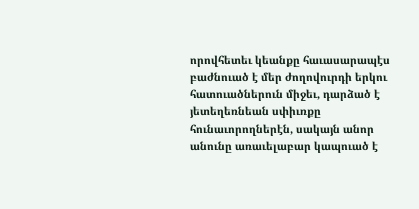որովհետեւ կեանքը հաւասարապէս բաժնուած է մեր ժողովուրդի երկու հատուածներուն միջեւ, դարձած է յետեղեռնեան սփիւռքը հունաւորողներէն, սակայն անոր անունը առաւելաբար կապուած է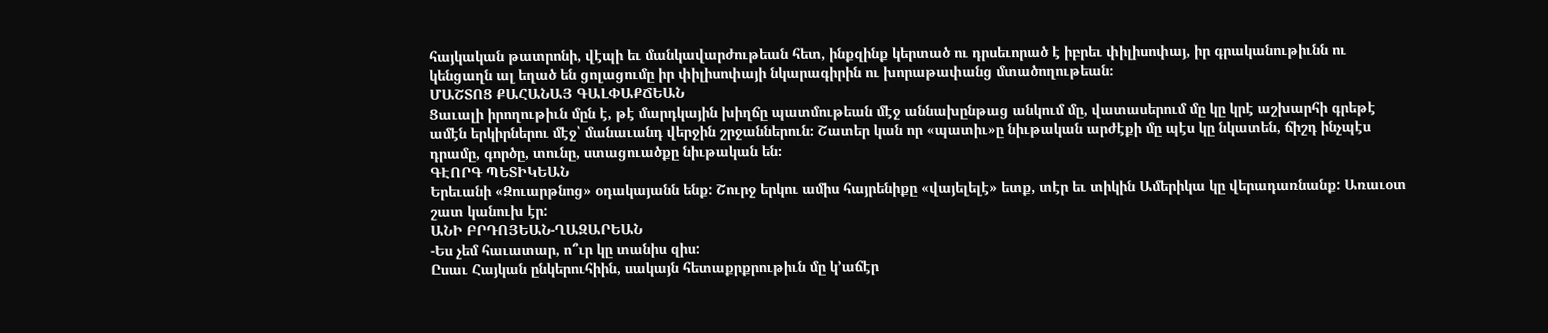հայկական թատրոնի, վէպի եւ մանկավարժութեան հետ, ինքզինք կերտած ու դրսեւորած է իբրեւ փիլիսոփայ, իր գրականութիւնն ու կենցաղն ալ եղած են ցոլացումը իր փիլիսոփայի նկարագիրին ու խորաթափանց մտածողութեան։
ՄԱՇՏՈՑ ՔԱՀԱՆԱՅ ԳԱԼՓԱՔՃԵԱՆ
Ցաւալի իրողութիւն մըն է, թէ մարդկային խիղճը պատմութեան մէջ աննախընթաց անկում մը, վատասերում մը կը կրէ աշխարհի գրեթէ ամէն երկիրներու մէջ՝ մանաւանդ վերջին շրջաններուն։ Շատեր կան որ «պատիւ»ը նիւթական արժէքի մը պէս կը նկատեն, ճիշդ ինչպէս դրամը, գործը, տունը, ստացուածքը նիւթական են։
ԳԷՈՐԳ ՊԵՏԻԿԵԱՆ
Երեւանի «Զուարթնոց» օդակայանն ենք: Շուրջ երկու ամիս հայրենիքը «վայելելէ» ետք, տէր եւ տիկին Ամերիկա կը վերադառնանք: Առաւօտ շատ կանուխ էր:
ԱՆԻ ԲՐԴՈՅԵԱՆ-ՂԱԶԱՐԵԱՆ
-Ես չեմ հաւատար, ո՞ւր կը տանիս զիս:
Ըսաւ Հայկան ընկերուհիին, սակայն հետաքրքրութիւն մը կ՚աճէր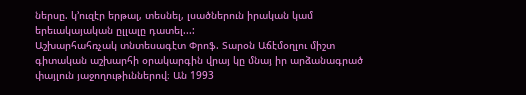ներսը. կ՚ուզէր երթալ, տեսնել, լսածներուն իրական կամ երեւակայական ըլլալը դատել...:
Աշխարհահռչակ տնտեսագէտ Փրոֆ. Տարօն Աճէմօղլու միշտ գիտական աշխարհի օրակարգին վրայ կը մնայ իր արձանագրած փայլուն յաջողութիւններով։ Ան 1993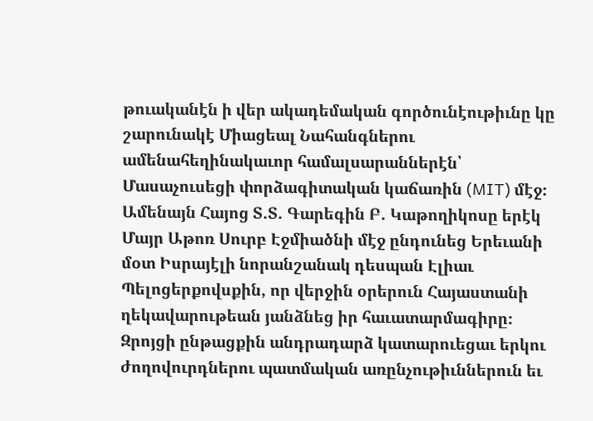թուականէն ի վեր ակադեմական գործունէութիւնը կը շարունակէ Միացեալ Նահանգներու ամենահեղինակաւոր համալսարաններէն՝ Մասաչուսեցի փորձագիտական կաճառին (MIT) մէջ։
Ամենայն Հայոց Տ.Տ. Գարեգին Բ. Կաթողիկոսը երէկ Մայր Աթոռ Սուրբ Էջմիածնի մէջ ընդունեց Երեւանի մօտ Իսրայէլի նորանշանակ դեսպան Էլիաւ Պելոցերքովսքին, որ վերջին օրերուն Հայաստանի ղեկավարութեան յանձնեց իր հաւատարմագիրը։ Զրոյցի ընթացքին անդրադարձ կատարուեցաւ երկու ժողովուրդներու պատմական առընչութիւններուն եւ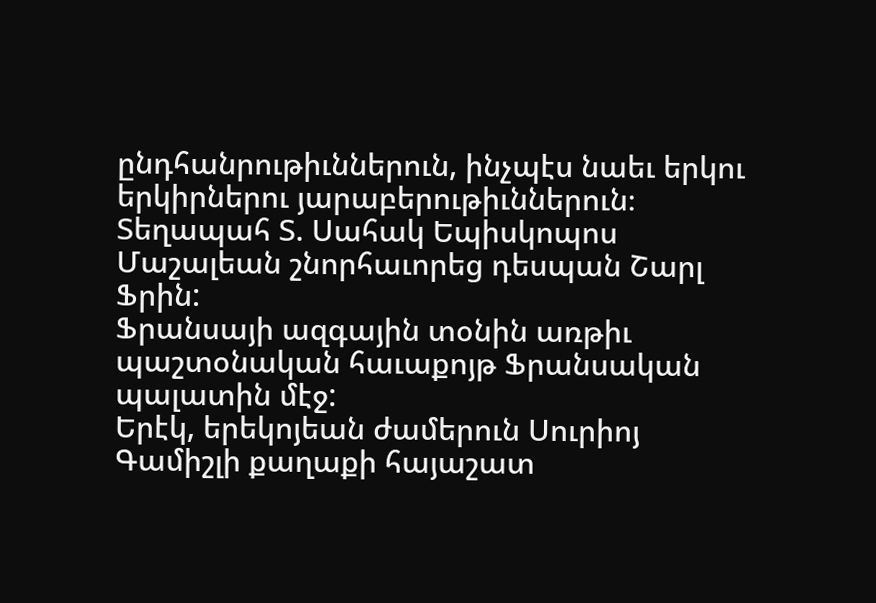ընդհանրութիւններուն, ինչպէս նաեւ երկու երկիրներու յարաբերութիւններուն։
Տեղապահ Տ. Սահակ Եպիսկոպոս Մաշալեան շնորհաւորեց դեսպան Շարլ Ֆրին:
Ֆրանսայի ազգային տօնին առթիւ պաշտօնական հաւաքոյթ Ֆրանսական պալատին մէջ:
Երէկ, երեկոյեան ժամերուն Սուրիոյ Գամիշլի քաղաքի հայաշատ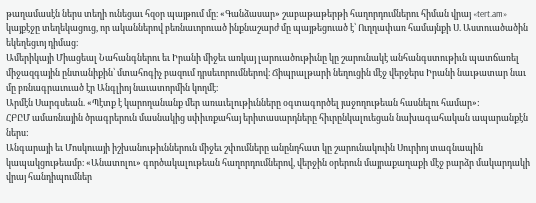թաղամասէն ներս տեղի ունեցաւ հզօր պայթում մը։ «Գանձասար» շաբաթաթերթի հաղորդումներու հիման վրայ «tert.am» կայքէջը տեղեկացուց, որ ականներով բեռնաւորուած ինքնաշարժ մը պայթեցուած է՝ Ուղղափառ համայնքի Ս. Աստուածածին եկեղեցւոյ դիմաց։
Ամերիկայի Միացեալ Նահանգներու եւ Իրանի միջեւ առկայ լարուածութիւնը կը շարունակէ անհանգստութիւն պատճառել միջազգային ընտանիքին՝ մտահոգիչ բազում դրսեւորումներով։ Ճիպրալթարի նեղուցին մէջ վերջերս Իրանի նաւթատար նաւ մը բռնագրաւուած էր Անգլիոյ նաւատորմին կողմէ։
Արմէն Սարգսեան. «Պէտք է կարողանանք մեր առաւելութիւնները օգտագործել յաջողութեան հասնելու համար»:
ՀԲԸՄ ամառնային ծրագրերուն մասնակից սփիւռքահայ երիտասարդները հիւրընկալուեցան նախագահական ապարանքէն ներս:
Անգարայի եւ Մոսկուայի իշխանութիւններուն միջեւ շփումները անընդհատ կը շարունակուին Սուրիոյ տագնապին կապակցութեամբ։ «Անատոլու» գործակալութեան հաղորդումներով, վերջին օրերուն մայրաքաղաքի մէջ բարձր մակարդակի վրայ հանդիպումներ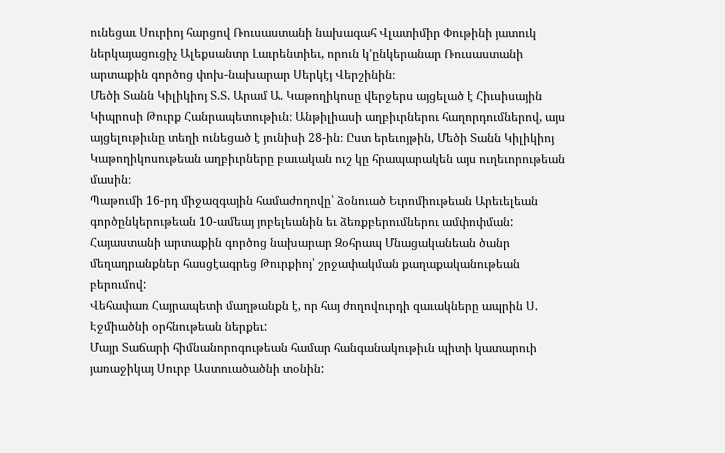ունեցաւ Սուրիոյ հարցով Ռուսաստանի նախագահ Վլատիմիր Փութինի յատուկ ներկայացուցիչ Ալեքսանտր Լաւրենտիեւ, որուն կ՚ընկերանար Ռուսաստանի արտաքին գործոց փոխ-նախարար Սերկէյ Վերշինին։
Մեծի Տանն Կիլիկիոյ Տ.Տ. Արամ Ա. Կաթողիկոսը վերջերս այցելած է Հիւսիսային Կիպրոսի Թուրք Հանրապետութիւն։ Անթիլիասի աղբիւրներու հաղորդումներով, այս այցելութիւնը տեղի ունեցած է յունիսի 28-ին։ Ըստ երեւոյթին, Մեծի Տանն Կիլիկիոյ Կաթողիկոսութեան աղբիւրները բաւական ուշ կը հրապարակեն այս ուղեւորութեան մասին։
Պաթումի 16-րդ միջազգային համաժողովը՝ ձօնուած Եւրոմիութեան Արեւելեան գործընկերութեան 10-ամեայ յոբելեանին եւ ձեռքբերումներու ամփոփման:
Հայաստանի արտաքին գործոց նախարար Զօհրապ Մնացականեան ծանր մեղադրանքներ հասցէագրեց Թուրքիոյ՝ շրջափակման քաղաքականութեան բերումով:
Վեհափառ Հայրապետի մաղթանքն է, որ հայ ժողովուրդի զաւակները ապրին Ս. Էջմիածնի օրհնութեան ներքեւ:
Մայր Տաճարի հիմնանորոգութեան համար հանգանակութիւն պիտի կատարուի յառաջիկայ Սուրբ Աստուածածնի տօնին: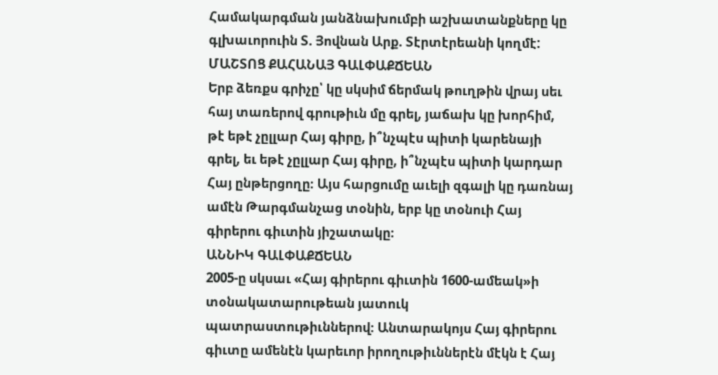Համակարգման յանձնախումբի աշխատանքները կը գլխաւորուին Տ. Յովնան Արք. Տէրտէրեանի կողմէ:
ՄԱՇՏՈՑ ՔԱՀԱՆԱՅ ԳԱԼՓԱՔՃԵԱՆ
Երբ ձեռքս գրիչը՝ կը սկսիմ ճերմակ թուղթին վրայ սեւ հայ տառերով գրութիւն մը գրել, յաճախ կը խորհիմ, թէ եթէ չըլլար Հայ գիրը, ի՞նչպէս պիտի կարենայի գրել, եւ եթէ չըլլար Հայ գիրը, ի՞նչպէս պիտի կարդար Հայ ընթերցողը։ Այս հարցումը աւելի զգալի կը դառնայ ամէն Թարգմանչաց տօնին, երբ կը տօնուի Հայ գիրերու գիւտին յիշատակը։
ԱՆՆԻԿ ԳԱԼՓԱՔՃԵԱՆ
2005-ը սկսաւ «Հայ գիրերու գիւտին 1600-ամեակ»ի տօնակատարութեան յատուկ պատրաստութիւններով։ Անտարակոյս Հայ գիրերու գիւտը ամենէն կարեւոր իրողութիւններէն մէկն է Հայ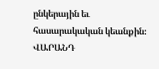ընկերային եւ հասարակական կեանքին։
ՎԱՐԱՆԴ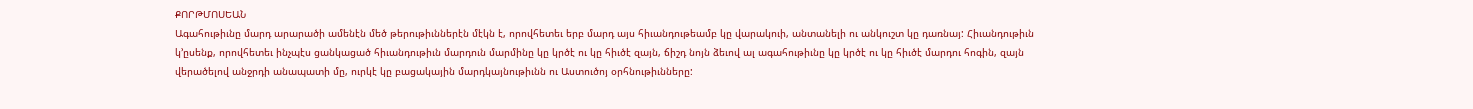ՔՈՐԹՄՈՍԵԱՆ
Ագահութիւնը մարդ արարածի ամենէն մեծ թերութիւններէն մէկն է, որովհետեւ երբ մարդ այս հիւանդութեամբ կը վարակուի, անտանելի ու անկուշտ կը դառնայ: Հիւանդութիւն կ՚ըսենք, որովհետեւ ինչպէս ցանկացած հիւանդութիւն մարդուն մարմինը կը կրծէ ու կը հիւծէ զայն, ճիշդ նոյն ձեւով ալ ագահութիւնը կը կրծէ ու կը հիւծէ մարդու հոգին, զայն վերածելով անջրդի անապատի մը, ուրկէ կը բացակային մարդկայնութիւնն ու Աստուծոյ օրհնութիւնները: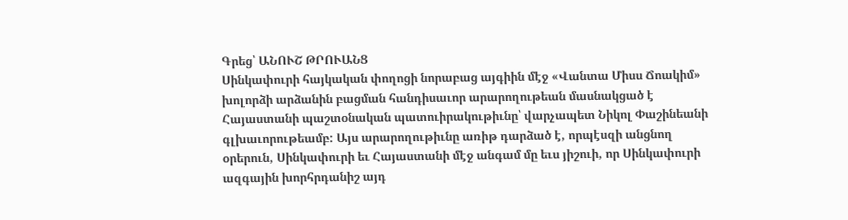Գրեց՝ ԱՆՈՒՇ ԹՐՈՒԱՆՑ
Սինկափուրի հայկական փողոցի նորաբաց այգիին մէջ «Վանտա Միսս Ճոակիմ» խոլորձի արձանին բացման հանդիսաւոր արարողութեան մասնակցած է Հայաստանի պաշտօնական պատուիրակութիւնը՝ վարչապետ Նիկոլ Փաշինեանի գլխաւորութեամբ: Այս արարողութիւնը առիթ դարձած է, որպէսզի անցնող օրերուն, Սինկափուրի եւ Հայաստանի մէջ անգամ մը եւս յիշուի, որ Սինկափուրի ազգային խորհրդանիշ այդ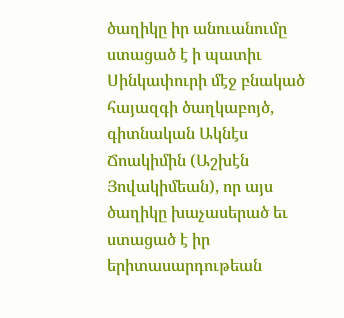ծաղիկը իր անուանումը ստացած է ի պատիւ Սինկափուրի մէջ բնակած հայազգի ծաղկաբոյծ, գիտնական Ակնէս Ճոակիմին (Աշխէն Յովակիմեան), որ այս ծաղիկը խաչասերած եւ ստացած է իր երիտասարդութեան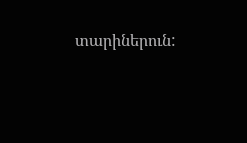տարիներուն: